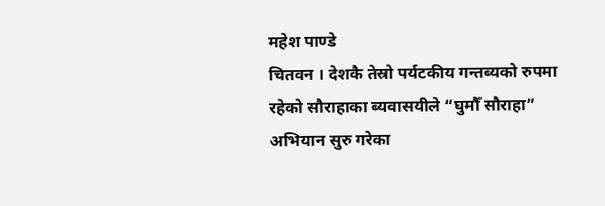महेश पाण्डे
चितवन । देशकै तेस्रो पर्यटकीय गन्तब्यको रुपमा रहेको सौराहाका ब्यवासयीले “घुमौँ सौराहा” अभियान सुरु गरेका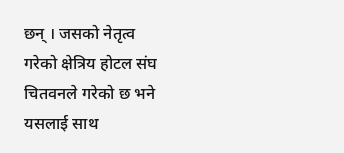छन् । जसको नेतृत्व गरेको क्षेत्रिय होटल संघ चितवनले गरेको छ भने यसलाई साथ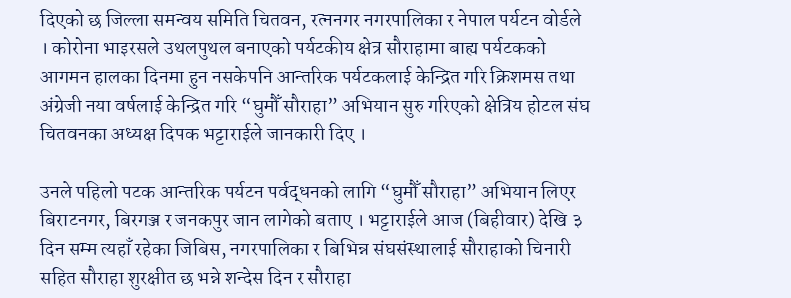दिएको छ जिल्ला समन्वय समिति चितवन, रत्ननगर नगरपालिका र नेपाल पर्यटन वोर्डले । कोरोना भाइरसले उथलपुथल बनाएको पर्यटकीय क्षेत्र सौराहामा बाह्य पर्यटकको आगमन हालका दिनमा हुन नसकेपनि आन्तरिक पर्यटकलाई केन्द्रित गरि क्रिशमस तथा अंग्रेजी नया वर्षलाई केन्द्रित गरि “घुमौँ सौराहा” अभियान सुरु गरिएको क्षेत्रिय होटल संघ चितवनका अध्यक्ष दिपक भट्टाराईले जानकारी दिए ।

उनले पहिलो पटक आन्तरिक पर्यटन पर्वद्धनको लागि “घुमौँ सौराहा” अभियान लिएर बिराटनगर, बिरगञ्ज र जनकपुर जान लागेको बताए । भट्टाराईले आज (बिहीवार) देखि ३ दिन सम्म त्यहाँ रहेका जिबिस, नगरपालिका र बिभिन्न संघसंस्थालाई सौराहाको चिनारी सहित सौराहा शुरक्षीत छ भन्ने शन्देस दिन र सौराहा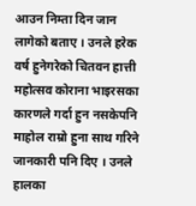आउन निम्ता दिन जान लागेको बताए । उनले हरेक वर्ष हुनेगरेको चितवन हात्ती महोत्सव कोराना भाइरसका कारणले गर्दा हुन नसकेपनि माहोल राम्रो हुना साथ गरिने जानकारी पनि दिए । उनले हालका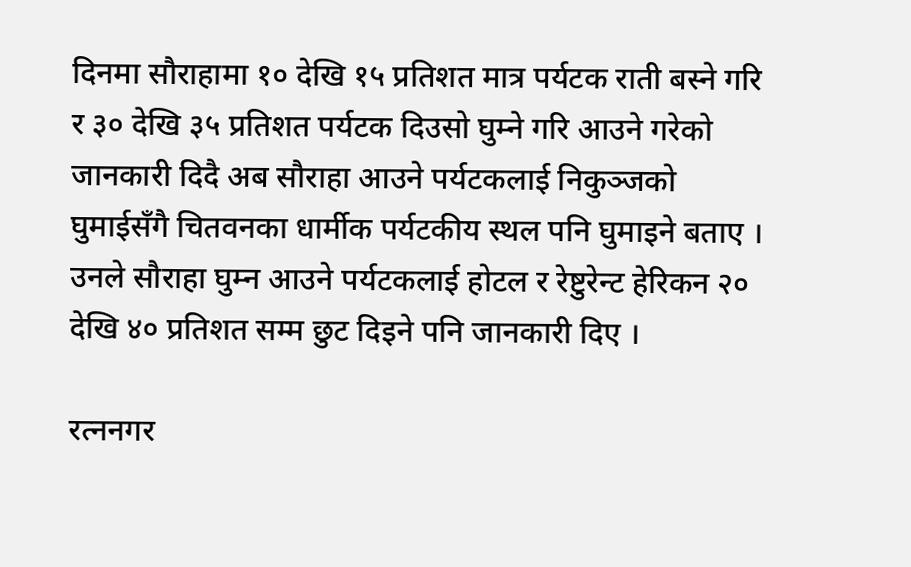दिनमा सौराहामा १० देखि १५ प्रतिशत मात्र पर्यटक राती बस्ने गरि र ३० देखि ३५ प्रतिशत पर्यटक दिउसो घुम्ने गरि आउने गरेको जानकारी दिदै अब सौराहा आउने पर्यटकलाई निकुञ्जको घुमाईसँगै चितवनका धार्मीक पर्यटकीय स्थल पनि घुमाइने बताए । उनले सौराहा घुम्न आउने पर्यटकलाई होटल र रेष्टुरेन्ट हेरिकन २० देखि ४० प्रतिशत सम्म छुट दिइने पनि जानकारी दिए ।

रत्ननगर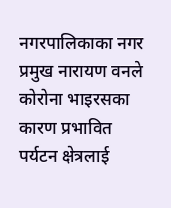नगरपालिकाका नगर प्रमुख नारायण वनले कोरोना भाइरसका कारण प्रभावित पर्यटन क्षेत्रलाई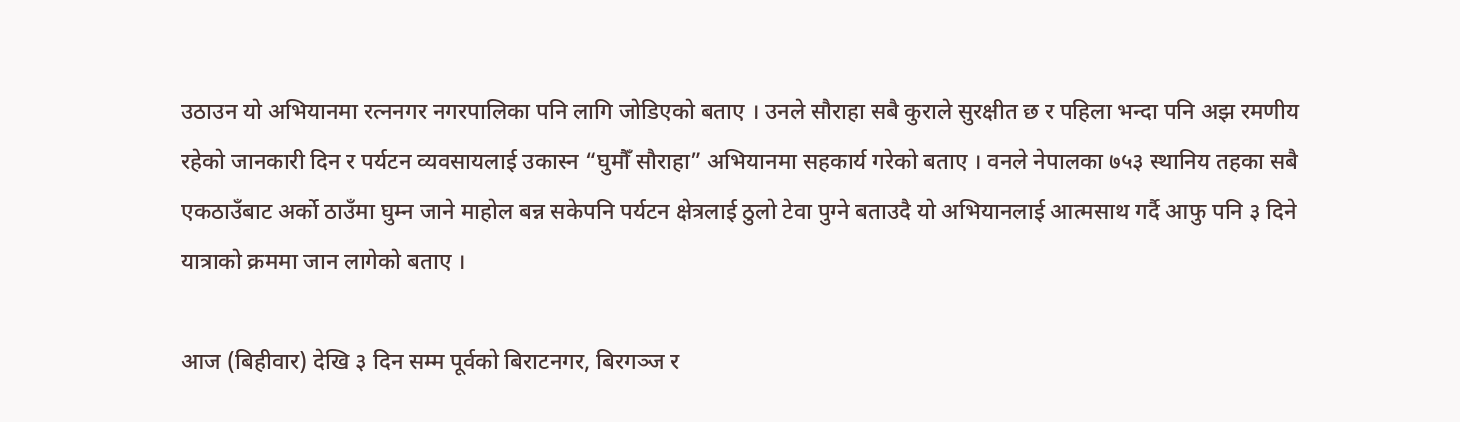उठाउन यो अभियानमा रत्ननगर नगरपालिका पनि लागि जोडिएको बताए । उनले सौराहा सबै कुराले सुरक्षीत छ र पहिला भन्दा पनि अझ रमणीय रहेको जानकारी दिन र पर्यटन व्यवसायलाई उकास्न “घुमौँ सौराहा” अभियानमा सहकार्य गरेको बताए । वनले नेपालका ७५३ स्थानिय तहका सबै एकठाउँबाट अर्को ठाउँमा घुम्न जाने माहोल बन्न सकेपनि पर्यटन क्षेत्रलाई ठुलो टेवा पुग्ने बताउदै यो अभियानलाई आत्मसाथ गर्दै आफु पनि ३ दिने यात्राको क्रममा जान लागेको बताए ।

आज (बिहीवार) देखि ३ दिन सम्म पूर्वको बिराटनगर, बिरगञ्ज र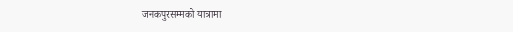जनकपुरसम्मको यात्रामा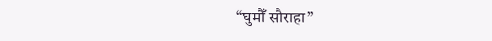“घुमौँ सौराहा”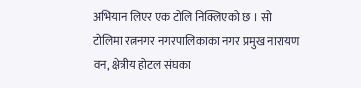अभियान लिएर एक टोलि निक्लिएको छ । सो टोलिमा रत्ननगर नगरपालिकाका नगर प्रमुख नारायण वन, क्षेत्रीय होटल संघका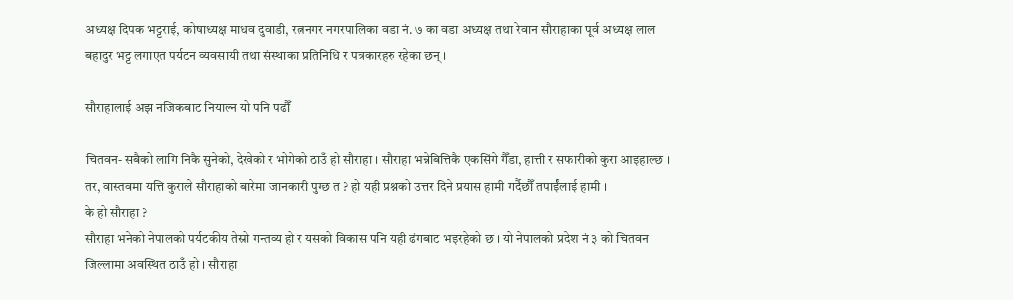अध्यक्ष दिपक भट्टराई, कोषाध्यक्ष माधव दुवाडी, रत्ननगर नगरपालिका वडा नं. ७ का वडा अध्यक्ष तथा रेवान सौराहाका पूर्व अध्यक्ष लाल बहादुर भट्ट लगाएत पर्यटन व्यवसायी तथा संस्थाका प्रतिनिधि र पत्रकारहरु रहेका छन् ।

सौराहालाई अझ नजिकबाट नियाल्न यो पनि पढौँ

चितवन- सबैको लागि निकै सुनेको, देखेको र भोगेको ठाउँ हो सौराहा । सौराहा भन्नेबित्तिकै एकसिंगे गैँडा, हात्ती र सफारीको कुरा आइहाल्छ । तर, वास्तवमा यत्ति कुराले सौराहाको बारेमा जानकारी पुग्छ त ? हो यही प्रश्नको उत्तर दिने प्रयास हामी गर्दैछौँ तपार्ईंलाई हामी ।
के हो सौराहा ?
सौराहा भनेको नेपालको पर्यटकीय तेस्रो गन्तव्य हो र यसको विकास पनि यही ढंगबाट भइरहेको छ । यो नेपालको प्रदेश नं ३ को चितवन जिल्लामा अवस्थित ठाउँ हो । सौराहा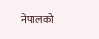नेपालको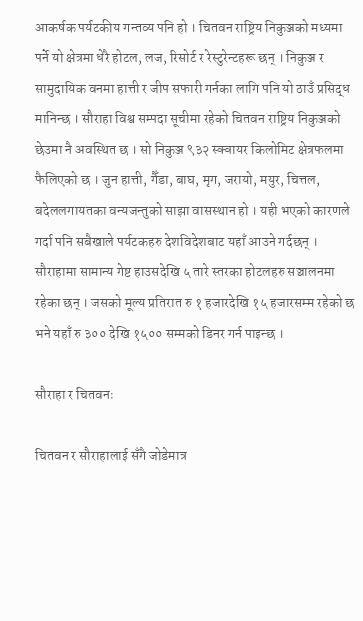आकर्षक पर्यटकीय गन्तव्य पनि हो । चितवन राष्ट्रिय निकुञ्जको मध्यमा पर्ने यो क्षेत्रमा धेरै होटल, लज, रिसोर्ट र रेस्टुरेन्टहरू छन् । निकुञ्ज र सामुदायिक वनमा हात्ती र जीप सफारी गर्नका लागि पनि यो ठाउँ प्रसिद्ध मानिन्छ । सौराहा विश्व सम्पदा सूचीमा रहेको चितवन राष्ट्रिय निकुञ्जको छेउमा नै अवस्थित छ । सो निकुञ्ज ९३२ स्क्वायर किलोमिट क्षेत्रफलमा फैलिएको छ । जुन हात्ती, गैँडा, बाघ, मृग, जरायो, मयुर, चित्तल, बदेललगायतका वन्यजन्तुको साझा वासस्थान हो । यही भएको कारणले गर्दा पनि सबैखाले पर्यटकहरु देशविदेशबाट यहाँ आउने गर्दछन् । सौराहामा सामान्य गेष्ट हाउसदेखि ५ तारे स्तरका होटलहरु सञ्चालनमा रहेका छन् । जसको मूल्य प्रतिरात रु १ हजारदेखि १५ हजारसम्म रहेको छ भने यहाँ रु ३०० देखि १५०० सम्मको डिनर गर्न पाइन्छ ।

सौराहा र चितवनः

चितवन र सौराहालाई सँगै जोडेमात्र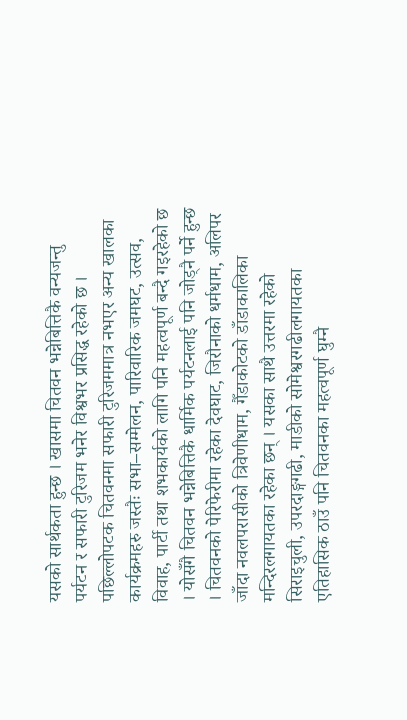यसको सार्थकता हुन्छ । खासमा चितवन भन्नेबित्तिकै वन्यजन्तु पर्यटन र सफारी टुरिजम भनेर विश्वभर प्रसिद्ध रहेको छ । पछिल्लोपटक चितवनमा सफारी टुरिजममात्र नभएर अन्य खालका कार्यक्रमहरु जस्तैः सभा–सम्मेलन, पारिवारिक जमघट, उत्सव, विवाह, पार्टी तथा शभकार्यको लागि पनि महत्वपूर्ण बन्दै गइरहेको छ । योसँगै चितवन भन्नेबित्तिकै धार्मिक पर्यटनलाई पनि जोड्नै पर्ने हुन्छ । चितवनको पेरिफेरीमा रहेका देवघाट, जिरौनाको धर्मधाम, अलिपर जाँदा नवलपरासीको त्रिवेणीधाम, गैँडाकोटको डाँडाकालिका मन्दिरलगायतका रहेका छन् । यसका साथै उत्तरमा रहेको सिराइचुली, उपरदाङ्गगढी, माडीको सोमेश्वरगढीलगायतका एतिहासिक ठाउँ पनि चितवनका महत्वपूर्ण घुम्नै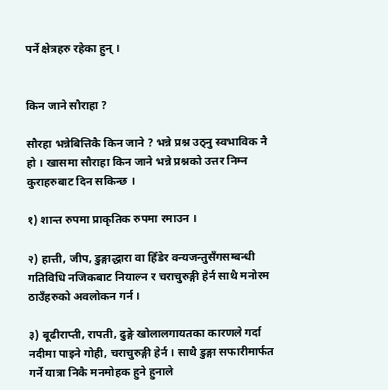पर्ने क्षेत्रहरु रहेका हुन् ।


किन जाने सौराहा ?

सौरहा भन्नेबित्तिकै किन जाने ? भन्ने प्रश्न उठ्नु स्वभाविक नै हो । खासमा सौराहा किन जाने भन्ने प्रश्नको उत्तर निम्न कुराहरुबाट दिन सकिन्छ ।

१) शान्त रुपमा प्राकृतिक रुपमा रमाउन ।

२) हात्ती, जीप, डुङ्गाद्धारा वा हिँडेर वन्यजन्तुसँगसम्बन्धी गतिविधि नजिकबाट नियाल्न र चराचुरुङ्गी हेर्न साथै मनोरम ठाउँहरुको अवलोकन गर्न ।

३) बूढीराप्ती, रापती, ढुङ्गे खोलालगायतका कारणले गर्दा नदीमा पाइने गोही, चराचुरुङ्गी हेर्न । साथै डुङ्गा सफारीमार्फत गर्ने यात्रा निकै मनमोहक हुने हुनाले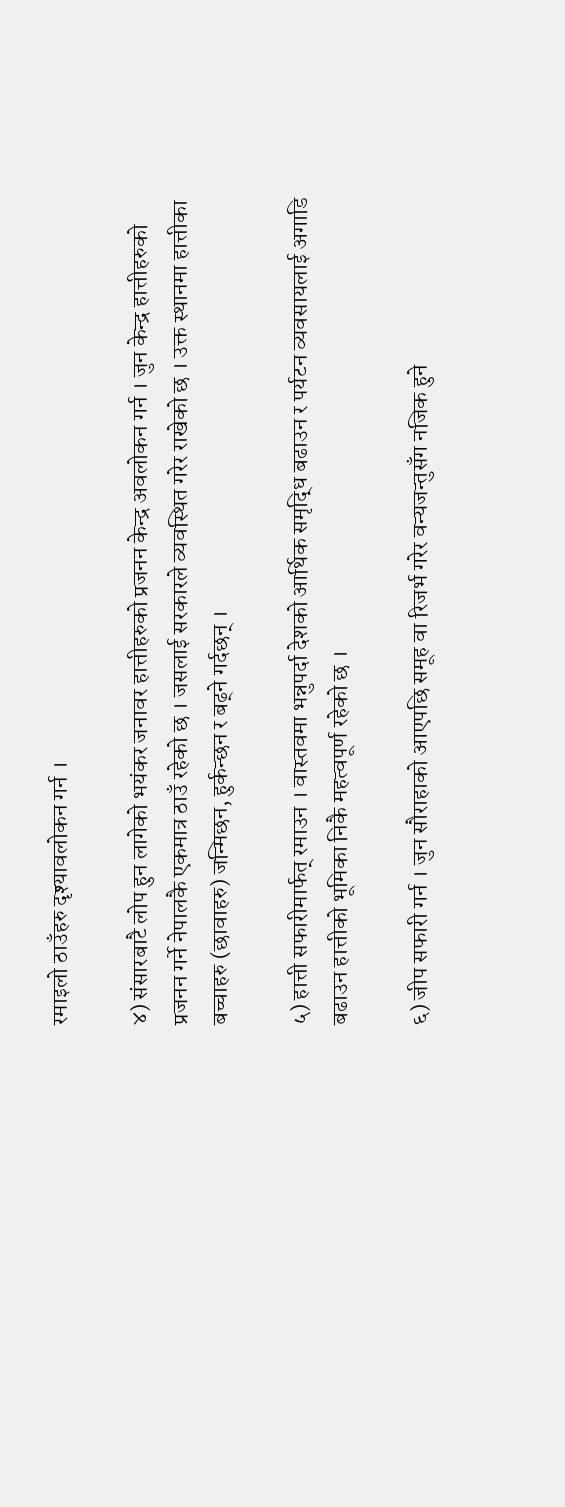रमाइलो ठाउँहरु दृश्यावलोकन गर्न ।

४) संसारबाटै लोप हुन लागेको भयंकर जनावर हात्तीहरुको प्रजनन केन्द्र अवलोकन गर्न । जुन केन्द्र हात्तीहरुको प्रजनन गर्ने नेपालकै एकमात्र ठाउँ रहेको छ । जसलाई सरकारले व्यवस्थित गरेर राखेको छ । उक्त स्थानमा हात्तीका बच्चाहरु (छावाहरु) जन्मिछन, हुर्कन्छन र बढ्ने गर्दछन् ।

५) हात्ती सफारीमार्फत् रमाउन । वास्तवमा भन्नुपर्दा देशको आर्थिक समृद्धि बढाउन र पर्यटन व्यवसायलाई अगाडि बढाउन हात्तीको भूमिका निकै महत्वपूर्ण रहेको छ ।

६) जीप सफारी गर्न । जुन सौराहाको आएपछि समूह वा रिजर्भ गरेर वन्यजन्तुसँग नजिक हुने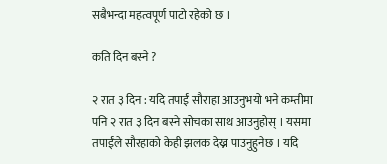सबैभन्दा महत्वपूर्ण पाटो रहेको छ ।

कति दिन बस्ने ?

२ रात ३ दिन : यदि तपाईं सौराहा आउनुभयो भने कम्तीमा पनि २ रात ३ दिन बस्ने सोचका साथ आउनुहोस् । यसमा तपाईंले सौरहाको केही झलक देख्न पाउनुहुनेछ । यदि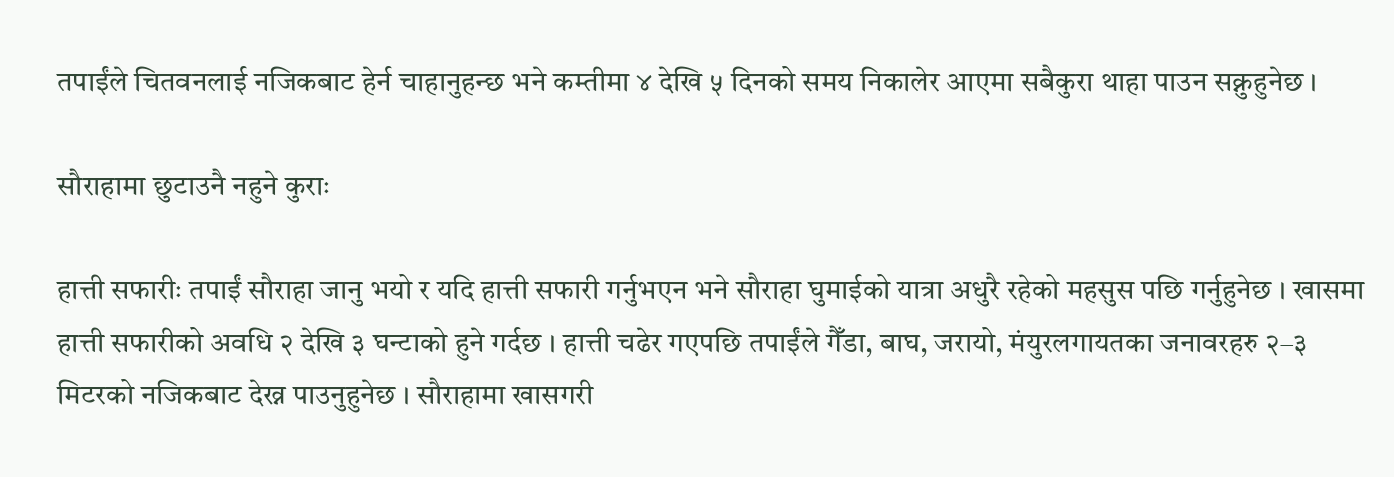तपाईंले चितवनलाई नजिकबाट हेर्न चाहानुहन्छ भने कम्तीमा ४ देखि ५ दिनको समय निकालेर आएमा सबैकुरा थाहा पाउन सक्नुहुनेछ ।

सौराहामा छुटाउनै नहुने कुराः

हात्ती सफारीः तपाईं सौराहा जानु भयो र यदि हात्ती सफारी गर्नुभएन भने सौराहा घुमाईको यात्रा अधुरै रहेको महसुस पछि गर्नुहुनेछ । खासमा हात्ती सफारीको अवधि २ देखि ३ घन्टाको हुने गर्दछ । हात्ती चढेर गएपछि तपाईंले गैँडा, बाघ, जरायो, मंयुरलगायतका जनावरहरु २–३ मिटरको नजिकबाट देख्न पाउनुहुनेछ । सौराहामा खासगरी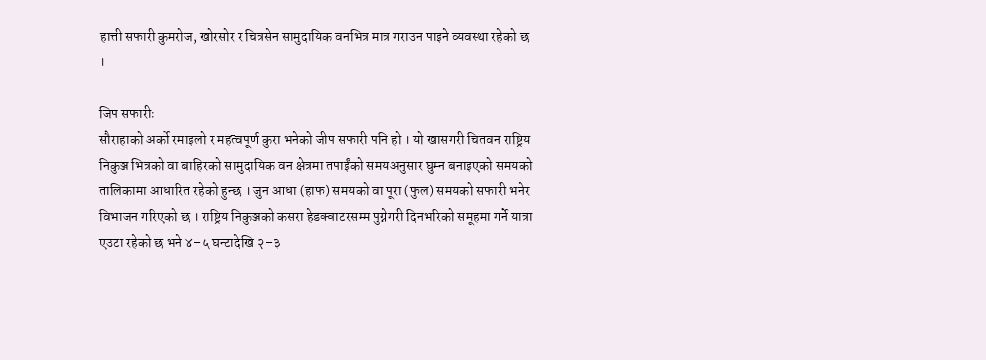हात्ती सफारी कुमरोज, खोरसोर र चित्रसेन सामुदायिक वनभित्र मात्र गराउन पाइने व्यवस्था रहेको छ ।

जिप सफारीः
सौराहाको अर्को रमाइलो र महत्वपूर्ण कुरा भनेको जीप सफारी पनि हो । यो खासगरी चितवन राष्ट्रिय निकुञ्ज भित्रको वा बाहिरको सामुदायिक वन क्षेत्रमा तपाईंको समयअनुसार घुम्न बनाइएको समयको तालिकामा आधारित रहेको हुन्छ । जुन आधा (हाफ) समयको वा पूरा (फुल) समयको सफारी भनेर विभाजन गरिएको छ । राष्ट्रिय निकुञ्जको कसरा हेडक्वाटरसम्म पुग्नेगरी दिनभरिको समूहमा गर्ने यात्रा एउटा रहेको छ भने ४–५ घन्टादेखि २–३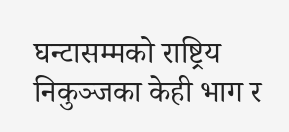घन्टासम्मको राष्ट्रिय निकुञ्जका केही भाग र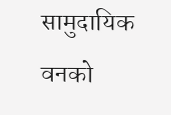सामुदायिक वनको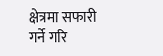क्षेत्रमा सफारी गर्ने गरि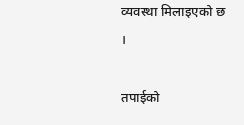व्यवस्था मिलाइएको छ ।

तपाईको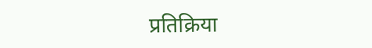प्रतिक्रिया